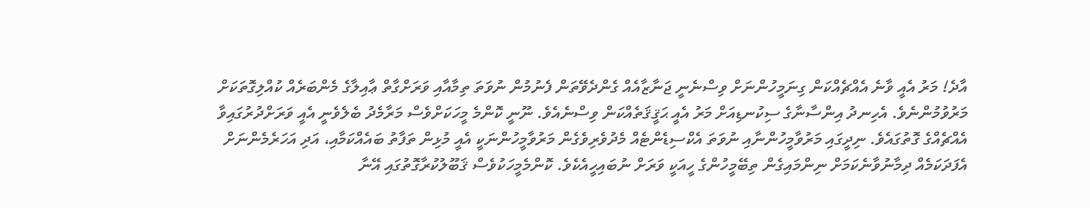އާދެ! މަރު އެއީ ވާނެ އެއްޗެއްކަން ގިނަމީހުންނަށް ވިސްނެނީ ޖަނާޒާއެއް ގެންދެވޭތަން ފެނުމުން ނުވަތަ ތިމާއާއި ވަރަށްގާތް ޢާއިލާގެ މެންބަރެއް ކުއްލިގޮތަކަށް މަރުވުމުންނެވެ. އެހިނދު އިންސާނާގެ ސިކުނޑިއަށް މަރު އެއީ ޙަޤީޤަތެއްކަން ވިސްނެއެވެ. ނޫނީ ކޮންމެ މީހަކަށްވެސް މަރާމެދު ބެލެވެނީ އެއީ ވަރަށްދުރުގައިވާ އެއްޗެއްގެ ގޮތުގައެވެ. ނިދީގައި މަރުވާމީހުންނާއި ނުވަތަ އެކްސިޑެންޓެއް މެދުވެރިވެގެން މަރުވާމީހުންނަކީ އެއީ މުޅިން ތަފާތު ބައެއްކަމާއި، އަދި އަހަރެމެންނަށް އެފަދަކަމެއް ދިމާނުވާނެކަމަށް ނިންމައިގެން ތިބޭމީހުންގެ ހީއަކީ ވަރަށް ނުބައިހީއެކެވެ. ކޮންމެމީހަކުވެސް ޤަބޫލުކުރާގޮތުގައި އޭނާ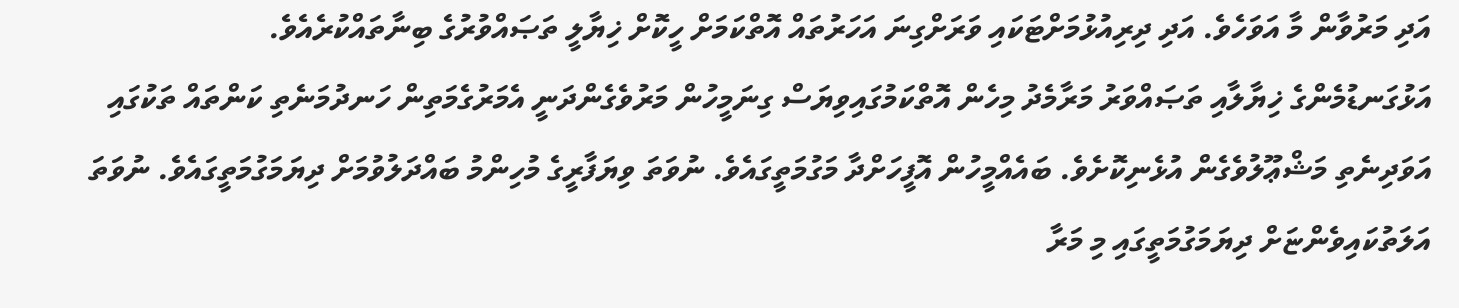އަދި މަރުވާން މާ އަވަހެވެ. އަދި ދިރިއުޅުމަށްޓަކައި ވަރަށްގިނަ އަހަރުތައް އޮތްކަމަށް ހީކޮށް ޚިޔާލީ ތަޞައްވުރުގެ ބިނާތައްކުރެއެވެ.
އަޅުގަނޑުމެންގެ ޚިޔާލާއި ތަޞައްވަރު މަރާމެދު މިހެން އޮތްކަމުގައިވިޔަސް ގިނަމީހުން މަރުވެގެންދަނީ އެމަރުގެމަތިން ހަނދުމަނެތި ކަންތައް ތަކުގައި އަވަދިނެތި މަޝްޢޫލުވެގެން އުޅެނިކޮށެވެ. ބައެއްމީހުން އޮފީހަށްދާ މަގުމަތީގައެވެ. ނުވަތަ ވިޔަފާރީގެ މުހިންމު ބައްދަލުވުމަށް ދިޔަމަގުމަތީގައެވެ. ނުވަތަ އަލަތުކައިވެންޏަށް ދިޔަމަގުމަތީގައި މި މަރާ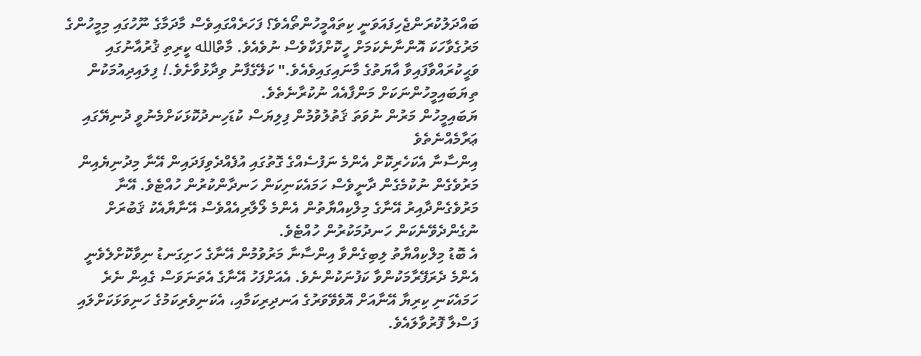ބައްދަލުކުރަންޖެހިފައަވަނީ ކިތައްމީހުންތޯއެވެ؟ ފަހަރެއްގައިވެސް މާދަމާގެ ނޫހުގައި މިމީހުންގެ މަރުގެވާހަކަ އޮންނާނެކަމަށް ހީކޮށްފަކާވެސް ނުވެއެވެ. މާތްالله ކީރިތި ޤުރުއާނުގައި ވަޙީކުރައްވާފައިވާ އާޔަތުގެ މާނައިގައިވެއެވެ." ކަލޭގެފާނު ވިދާޅުވާށެވެ.! ފިލައިދިއުމަކުން ތިޔަބައިމީހުންނަކަށް މަންފާއެއް ނުކުރާނެތެވެ.
ޔަބައިމީހުން މަރުން ނުވަތަ ޤަތުލުވުމުން ފިލިޔަސް ކުޑަހިނދުކޮޅަކަށްމެނުވީ ދުނިޔޭގައި ޢަރާމެއްނެތެވެ
އިންސާނާ އެކަހެރިކޮށް އެންމެ ނަފުސެއްގެ ގޮތުގައި އުފެއްދެވިފަދައިން އޭނާ މިދުނިޔެއިން މަރުވެގެން ނުކުމެގެން ދާނީވެސް ހަމައެކަނިކަން ހަނދާންކުރުން ހުއްޓެވެ. އޭނާ މަރުވެގެންދާއިރު އޭނާގެ މިލްކިއްޔާތުން އެންމެ ލޯލާރިއެއްވެސް އޭނާޔާއެކު ޤަބުރަށް ނުގެންދެވޭނެކަން ހަނދުމަކުރުން ހުއްޓެވެ.
އެ ބޮޑު މިލްކިއްޔާތު ލިބިގެންވާ އިންސާނާ މަރުވުމުން އޭނާގެ ހަށިގަނޑު ނިވާކޮށްލެވެނީ އެންމެ ދެރަފޭރާމަކުންވާ ކަފުނަކުންނެވެ. އެއަށްފަހު އޭނާގެ އެތަނަވަސް ގެއިން ނެރެ ހަމައެކަނި ކިރިޔާ އޭނާއަށް އޮވެވޭވަރުގެ އަނދިރިކަމާއި، އެކަނިވެރިކަމުގެ ހަނިވަޅަކަށްލައި ފަސްލާ ފޮރުވާލައެވެ.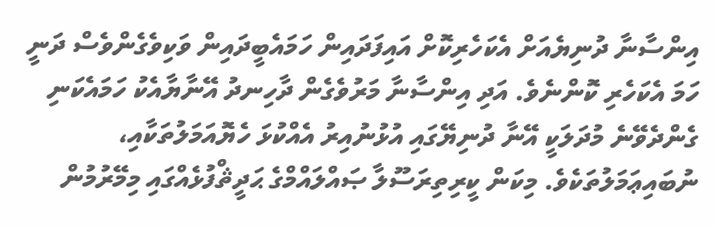އިންސާނާ ދުނިޔެއަށް އެކަހެރިކޮށް އައިފަދައިން ހަމައެބީދައިން ވަކިވެގެންވެސް ދަނީ ހަމަ އެކަހެރި ކޮންނެވެ. އަދި އިންސާނާ މަރުވެގެން ދާހިނދު އޭނާޔާއެކު ހަމައެކަނި ގެންދެވޭނެ މުދަލަކީ އޭނާ ދުނިޔޭގައި އުޅުނުއިރު އެއްކުޅަ ހެޔޮއަމަލުތަކާއި، ނުބައިޢަމަލުތަކެވެ. މިކަން ކީރިތިރަސޫލާ ޞައްލައްމްގެ ޙަދީޘްފުޅެއްގައި މިމޭރުމުން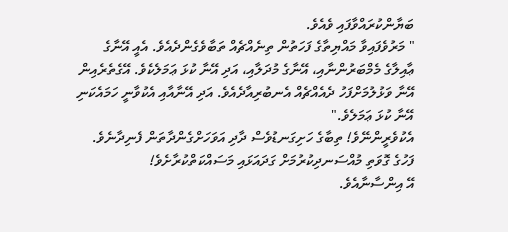ބަޔާންކުރައްވާފައި ވެއެވެ.
" މަރުވެފައިވާ މައްޔިތާގެ ފަހަތުން ތިނެއްޗެއް ތަބާވެގެންދެއެވެ. އެއީ އޭނާގެ ޢާއިލާގެ މެމްބަރުންނާއި، އޭނާގެ މުދަލާއި، އަދި އޭނާ ކުޅަ ޢަމަލެކެވެ. އޭގެތެރެއިން އޭނާ ވަޅުލުމަށްފަހު ދެއެއްޗެއް އެނބުރިއާދެއެވެ. އަދި އޭނާއާއި އެކުވާނީ ހަމައެކަނި އޭނާ ކުޅަ ޢަމަލެވެ."
އެކުވެރީންނޭވެ! ތިބާގެ ހަށިގަނޑުވެސް ދާދި އަވަހަށްގެންދާތަން ފެނިދާނެވެ. ފަހުގެ ގޮވަތި މުއްސަނދިކުރުމަށް ގަދައަޅައި މަސައްކަތްކުރާށެވެ!
އޭ އިންސާނާއެވެ.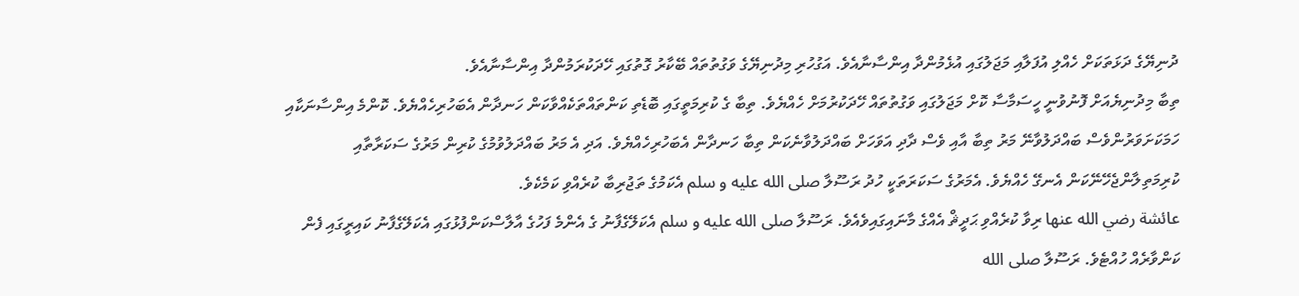ދުނިޔޭގެ ދަޅަތަކަށް ހެއްލި އުފަލާއި މަޖަލުގައި އުޅެމުންދާ އިންސާނާއެވެ. އަގުހުރި މިދުނިޔޭގެ ވަގުތުތައް ބޭކާރު ގޮތުގައި ހޭދަކުރަމުންދާ އިންސާނާއެވެ.
ތިބާ މިދުނިޔެއަށް ފޮނުވުނީ ހީސަމާސާ ކޮށް މަޖަލުގައި ވަގުތުތައް ހޭދަކުރުމަށް ހެއްޔެވެ. ތިބާ ގެ ކުރިމަތީގައި ބޮޑެތި ކަންތައްތަކެއްވާކަން ހަނދާން އެބަހުރިހެއްޔެވެ. ކޮންމެ އިންސާނަކާއި ހަމަކަށަވަރުންވެސް ބައްދަލުވާނޭ މަރު ތިބާ އާއި ވެސް ދާދި އަވަހަށް ބައްދަލުވާނެކަން ތިބާ ހަނދާން އެބަހުރިހެއްޔެވެ. އަދި އެ މަރު ބައްދަލުވުމުގެ ކުރިން މަރުގެ ސަކަރާތާއި ކުރިމަތިލާންޖެހޭނޭކަން އެނގޭ ހެއްޔެވެ. އެމަރުގެ ސަކަރަތަކީ ހުދު ރަސޫލާ صلى الله عليه و سلم އެކަމުގެ ތަޖުރިބާ ކުރެއްވި ކަމެކެވެ.
عائشة رضي الله عنها ރިވާ ކުރެއްވި ޙަދީޘް އެއްގެ މާނައިގައިވެއެވެ. ރަސޫލާ صلى الله عليه و سلم އެކަލޭގެފާނު ގެ އެންމެ ފަހުގެ އާލާސްކަންފުޅުގައި އެކަލޭގެފާނު ކައިރީގައި ފެން ކަންވާރެއް ހުއްޓެވެ. ރަސޫލާ صلى الله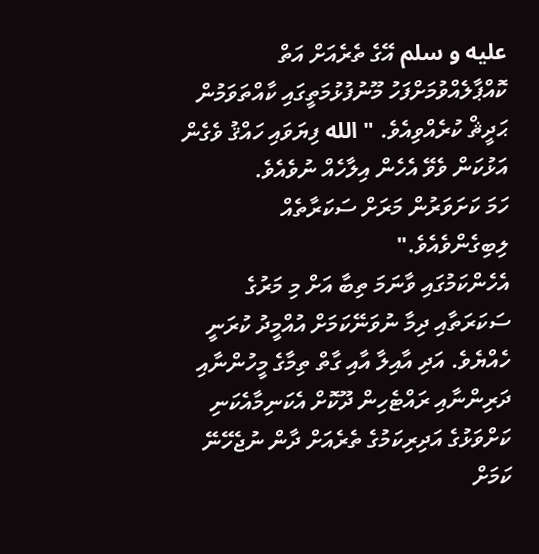عليه و سلم އޭގެ ތެރެއަށް އަތް ކޮއްޕާލެއްވުމަށްފަހު މޫނުފުޅުމަތީގައި ކާއްތަވަމުން ޙަދީޘް ކުރެއްވިއެވެ. " الله ފިޔަވައި ހައްޤު ވެގެން އަޅުކަން ވެވޭ އެހެން އިލާހެއް ނުވެއެވެ.
ހަމަ ކަށަވަރުން މަރަށް ސަކަރާތެއް ލިބިގެންވެއެވެ."
އެހެންކަމުގައި ވާނަމަ ތިބާ އަށް މި މަރުގެ ސަކަރަތާއި ދިމާ ނުވަނޭކަމަށް އުއްމީދު ކުރަނީ ހެއްޔެވެ. އަދި އާއިލާ އާއި ގާތް ތިމާގެ މީހުންނާއި ދަރިންނާއި ރައްޓެހިން ދޫކޮށް އެކަނިމާއެކަނި ކަށްވަޅުގެ އަދިރިކަމުގެ ތެރެއަށް ދާން ނުޖެހޭނޭ ކަމަށް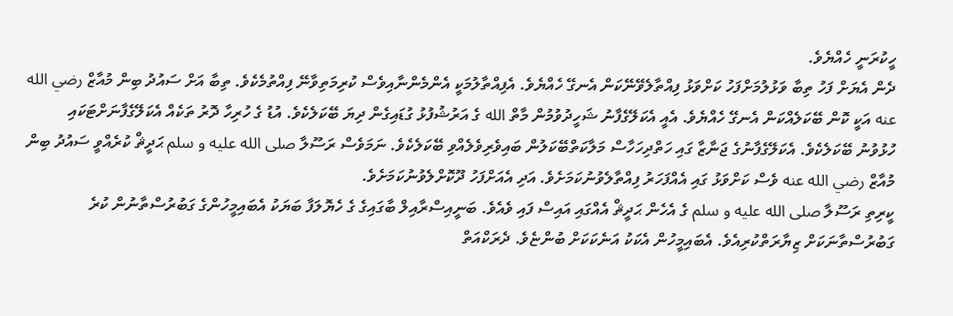ހީކުރަނީ ހެއްޔެވެ.
ދެން އެޔަށް ފަހު ތިބާ ވަޅުލުމަށްފަހު ކަށްވަޅު ފިއްތާލެވޭނޭކަން އެނގޭ ހެއްޔެވެ. އެފިއްތާލުމަކީ އެންމެންނާއިވެސް ކުރިމަތިވާނޭ ފިއްތުމެކެވެ. ތިބާ އަށް ސައުދު ބިން މުއާޒް رضي الله عنه އަކީ ކޮން ބޭކަލެއްކަން އެނގޭ ހެއްޔެވެ. އެއީ އެކަލޭގެފާނު ޝަހީދުވުމުން މާތް الله ގެ އަރުޝުފުޅު ގުޑައިގެން ދިޔަ ބޭކަލެކެވެ. އުޑު ގެ ހުރިހާ ދޮރު ތަކެއް އެކަލޭގެފާނަށްޓަކައި ހުޅުވުނު ބޭކަލެކެވެ. އެކަލޭގެފާނުގެ ޖަނާޒާ ގައި ހަތްދިހަހާސް މަލާކަތްބޭކަލުން ބައިވެރިވެލެއްވި ބޭކަލެކެވެ. ނަމަވެސް ރަސޫލާ صلى الله عليه و سلم ޙަދީޘް ކުރެއްވީ ސައުދު ބިން މުއާޒް رضي الله عنه ވެސް ކަށްވަޅު ގައި އެއްފަހަރު ފިއްތާލެވުނުކަމަށެވެ. އަދި އެއަށްފަހު ދޫކޮށްލެވުނުކަމަށެވެ.
ކީރިތި ރަސޫލާ صلى الله عليه و سلم ގެ އެހެން ޙަދީޘް އެއްގައި އައިސް ފައި ވެއެވެ. ބަނީއިސްރާއިލް ބާގައިގެ ގެ ހެޔޮލަފާ ބަޔަކު އެބައިމީހުންގެ ގަބުރުސްތާނުން ކުރެ ގަބުރުސްތާނަކަށް ޒިޔާރަތްކުރިއެވެ. އެބައިމީހުން އެކަކު އަނެކަކަށް ބުންޏެވެ. ދެރަކްއަތް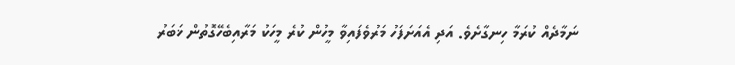ނަމާދެއް ކުރަމާ ހިނގާށެވެ. އަދި އެއަށަފަހު މަރުވެފައިވާ މީހުން ކުރެ މީހަކު މަރާއިބެހޭގޮތުން ޚަބަރު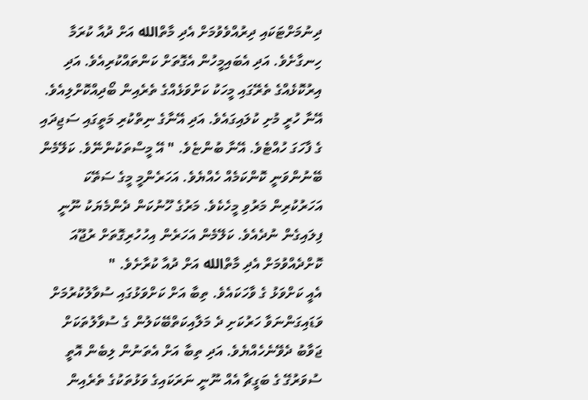ދިނުމަށްޓަކައި ދިރުއްވެވުމަށް އެދި މާތްالله އަށް ދުއާ ކުރަމާ ހިނގާށެވެ. އަދި އެބައިމީހުން އެގޮތަށް ކަންތައްކުރިއެވެ. އަދި އިރުކޮޅެއްގެ ތެރޭގައި މީހަކު ކަށްވަޅެއްގެ ތެރެއިން ބޯދިއްކޮށްލިއެވެ.
އޭނާ ހުރީ މުށި ކުލައިގައެވެ. އަދި އޭނާގެ ނިތްކުރި މަތީގައި ސަޖިދައި ގެ ފާހަގަ ހުއްޓެވެ. އޭނާ ބުންޏެވެ. " އޭ މީސްތަކުންނޭވެ. ކަލޭމެން ބޭނުންވަނީ ކޮންކަމެއް ހެއްޔެވެ. އަހަރެންމީ މީގެ ސަތޭކަ އަހަރުކުރިން މަރުވި މީހެކެވެ. މަރުގެ ހޫނުކަން ދެންމެޔަކު ނޫނީ ފިލައިގެން ނުދެއެވެ. ކަލޭމެން އަހަރެން އިހުހުރިގޮތަށް ރުޖޫއަ ކޮށްދެއްވުމަށް އެދި މާތްالله އަށް ދުއާ ކުރާށެވެ. "
އެއީ ކަށްވަޅު ގެ ވާހަކައެވެ. ތިބާ އަށް ކަށްވަޅުގައި ސުވާލުކުރުމަށް ވަޑައިގަންނަވާ ހަރުކަށި ދެ މަލާއިކަތްބޭކަލުން ގެ ސުވާލުތަކަށް ޖަވާބު ދެވޭނެހެއްޔެވެ. އަދި ތިބާ އަށް އެތަނުން ލިބެން އޮތީ ސުވަރުގޭ ގެ ބަގީޗާ އެއް ނޫނީ ނަރަކައިގެ ވަޅުތަކުގެ ތެރެއިން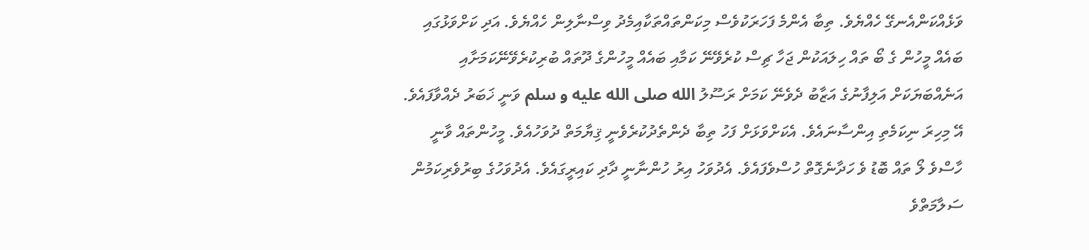ވަޅެއްކަންއެނގޭ ހެއްޔެވެ. ތިބާ އެންމެ ފަހަރަކުވެސް މިކަންތައްތަކާއިމެދު ވިސްނާލިން ހެއްޔެވެ. އަދި ކަށްވަޅުގައި ބައެއް މީހުން ގެ ބޯ ތައް ހިލައަކުން ޖަހާ ޗިސް ކުރެވޭނޭ ކަމާއި ބައެއް މީހުންގެ ދޫތައް ބުރިކުރެވޭނޭކަމަށާއި އަނެއްބަޔަކަށް އަލިފާނުގެ އަޒާބު ދެވެނޭ ކަމަށް ރަސޫލު الله صلى الله عليه و سلم ވަނީ ޚަބަރު ދެއްވާފައެވެ.
އޭ މިހިރަ ނިކަމެތި އިންސާނައެވެ. އެކަށްވަޅަށް ފަހު ތިބާ ދެންތެދުކުރެވެނީ ޤިޔާމަތް ދުވަހުއެވެ. މީހުންތައް ވާނީ ހާސްވެ ލޯ ތައް ބޮޑު ވެ ހަދާނެގޮތް ހުސްވެފައެވެ. އެދުވަހު އިރު ހުންނާނީ ދާދި ކައިރީގައެވެ. އެދުވަހުގެ ބިރުވެރިކަމުން ސަލާމަތްވެ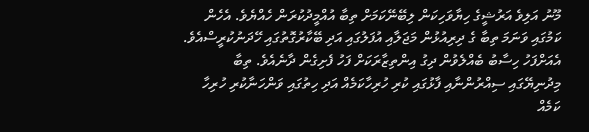މޫނު އަލިވެ އަރުޝީގެ ހިޔާވަހިކަން ލިބޭނޭކަމަށް ތިބާ އުއްމީދުކުރަން ހެއްޔެވެ. އެހެން ކަމުގައި ވަނަމަ ތިބާ ގެ ދިރިއުޅުން މަޖަލާއި އުފަލުގައި އަދި ބޭކާރުގޮތުގައި ހޭދަނުކުރީސްއެވެ.
އެއަށްފަހު ހިސާބު ބެއްލެވުން ދިގު އިންތިޒާރަކަށް ފަހު ފެށިގެން ދާނެއެވެ. ތިބާ މިދުނިޔޭގައި ސިއްރުންނާއި ފާޅުގައި ކުރި ހުރިހާކަމެއް އަދި ހިތުގައި ވަންހަނާކުރި ހުރިހާ ކަމެއް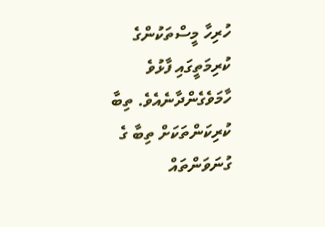ހުރިހާ މީސްތަކުންގެ ކުރިމަތީގައި ފާޅުވެ ހާމަވެގެންދާނެއެވެ. ތިބާ ކުރިކަންތަކަށް ތިބާ ގެ ގުނަވަންތައް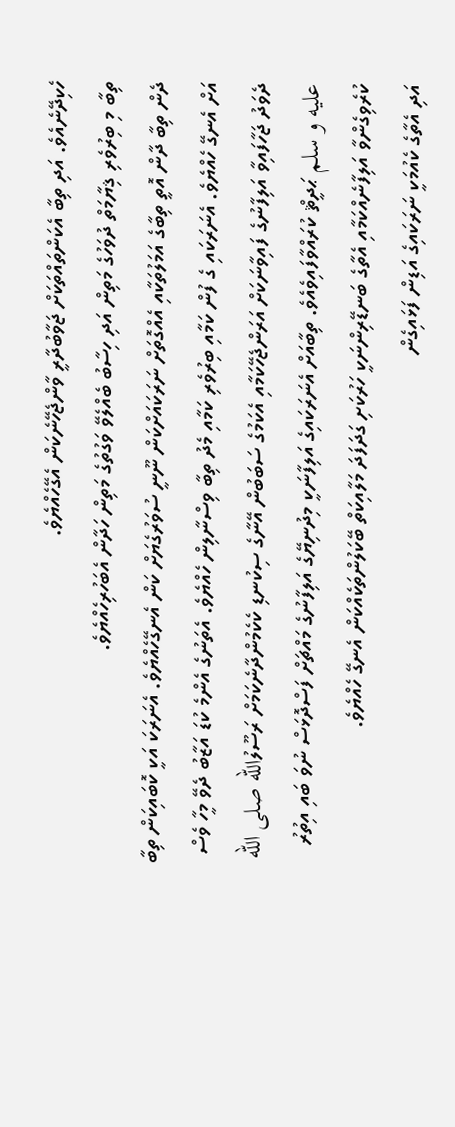ހެކިދޭނެއެވެ. އަދި ތިބާ އެކަންތައްތަކަށް ޖަވާބުދާރީ ވާންޖެހޭނެކަން އެގޭހެއްޔެވެ.
ތިބާ މި ބިރުވެރި ޤިޔާމަތް ދުވަހުގެ މަތިން އަދި ހިސާބު ބެއްލެވޭ ވަގުތުގެ މަތިން ހަދާން އެބަހުރިހެއްޔެވެ.
ދެން ތިބާ ދާން އޮތީ ތިބާގެ އަމަލުތަކާއި އެއްގޮތަށް ނަރަކައަށްކަން ނޫނީ ސުވަރުގެޔަށް ކަން އެނގޭހެއްޔެވެ. އެނަރަކަ އަކީ ކޮބައިކަން ތިބާ އަށް އެނގޭ ހެއްޔެވެ. އެނަރަކައި ގެ ފުން ކަމާއި ބިރުވެރި ކަމާއި މެދު ތިބާ ވިސްނާލިން ހެއްޔެވެ. އެތަނުގެ އެންމެ ކުޑަ އަޒާބު ދެވޭ މީހާ ވެސް ދެވަދު ޖަހާފައިވާ އަލިފާނުގެ ފައިވާނަކަށް އަރަންޖެހޭކަމާއި އެކަމުގެ ސަބަބުން އޭނާގެ ސިކުނޑި ކެކެމުންދާނެކަމަށް ރަސޫލުالله صلى الله عليه و سلم ޙަދީޘް ކުރައްވާފައިވެއެވެ. ތިބާއަށް އެނަރަކައިގެ އަލިފާނަކީ މިދުނިޔޭގެ އަލިފާނުގެ މައްޗަށް ފަސްދޮޅަސް ނުވަ ބައި އިތުރު ކުރެވިގެންވާ އަލިފާނެއްކަމާއި އެތާގެ ބަނޑޭރިންނަކީ ހަރުކަށި ގަދަފަދަ މަލާއިކަތް ބޭކަލުންތަކެއްކަން އެނގޭ ހެއްޔެވެ.
އަދި އެތާގެ ކެއުމަކީ ނަރަކައިގެ އަޑިން ފަޅައިގެން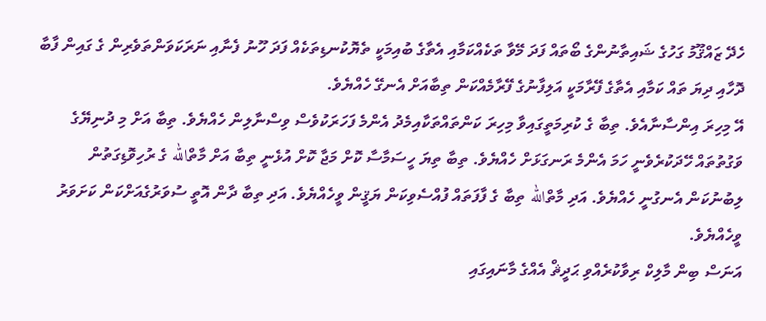ހެދޭ ޒައްޤޫމު ގަހުގެ ޝައިތާނުންގެ ބޯތައް ފަދަ މޭވާ ތަކެއްކަމާއި އެތާގެ ބުއިމަކީ ތެޔޮކުނޑިތަކެއް ފަދަ ހޫނު ފެނާއި ނަރަކަވަންތަވެރިން ގެ ގައިން ފާބާ ދޮހާއި ދިޔަ ތައް ކަމާއި އެތާގެ ފޭރާމަކީ އަލިފާނުގެ ފޭރާމެއްކަން ތިބާއަށް އެނގޭ ހެއްޔެވެ.
އޭ މިހިރަ އިންސާނާއެވެ. ތިބާ ގެ ކުރިމަތީގައިވާ މިހިރަ ކަންތައްތަކާއިމެދު އެންމެ ފަހަރަކުވެސް ވިސްނާލިން ހެއްޔެވެ. ތިބާ އަށް މި ދުނިޔޭގެ ވަގުތުތައް ހޭދަކުރެވެނީ ހަމަ އެންމެ ރަނގަޅަށް ހެއްޔެވެ. ތިބާ ތިޔަ ހީސަމާސާ ކޮށް މަޖާ ކޮށް އުޅެނީ ތިބާ އަށް މާތްالله ގެ ރުހިވޮޑިގަތުން ލިބުނުކަން އެނގުނީ ހެއްޔެވެ. އަދި މާތްالله ތިބާ ގެ ފާފަތައް ފުއްސެވިކަން ޔަޤީން ވީހެއްޔެވެ. އަދި ތިބާ ދާން އޮތީ ސުވަރުގެއަށްކަން ކަށަވަރު ވީހެއްޔެވެ.
އަނަސް ބިން މާލިކް ރިވާކުރެއްވި ޙަދީޘް އެއްގެ މާނައިގައި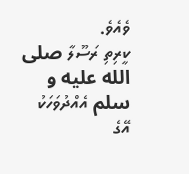ވެއެވެ.
ކީރިތި ރަސޫލާ صلى الله عليه و سلم އެއްދުވަހަކު އޭގެ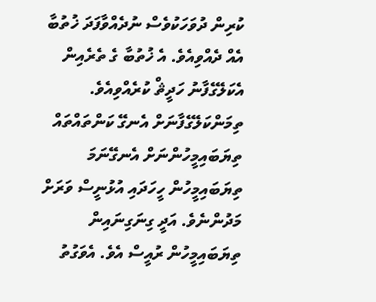ކުރިން ދުވަހަކުވެސް ނުދެއްވާފަދަ ޚުތުބާ އެއް ދެއްވިއެވެ. އެ ޚުތުބާ ގެ ތެރެއިން އެކަލޭގެފާނު ހަދީޘް ކުރެއްވިއެވެ. ތިމަންކަލޭގެފާނަށް އެނގޭ ކަންތައްތައް ތިޔަބައިމީހުންނަށް އެނގޭނަމަ ތިޔަބައިމީހުން ހީހަދައި އުޅުނީސް ވަރަށް މަދުންނެވެ. އަދީ ގިނަގިނައިން ތިޔަބައިމީހުން ރުއީސް އެވެ. އެވަގުތު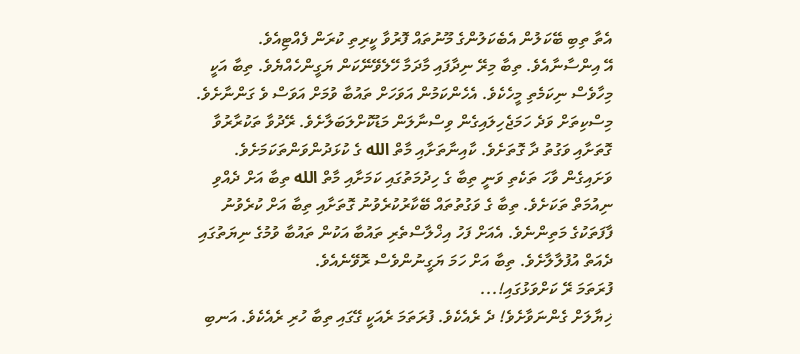އެތާ ތިބި ބޭކަލުން އެބެކަލުންގެ މޫނުތައް ފޮރުވާ ކީރިތި ކުރަން ފެއްޓިއެވެ.
އޭ އިންސާނާއެވެ. ތިބާ މިރޭ ނިދާފައި މާދަމާ ހޭލެވޭނޭކަން ޔަގީންހެއްޔެވެ. ތިބާ އަކީ މިހާވެސް ނިކަމެތި މީހެކެވެ. އެހެންކަމުން އަވަހަށް ތައުބާ ވުމަށް އަވަސް ވެ ގަންނާށެވެ. މިސްކިތަށް ވަދެ ހަމަޖެހިލައިގެން ވިސްނާލަން މަޑުކޮށްލަބަލާށެވެ. ރޭދުވާ ތަކުރާރުވާ ގޮތަށާއި ވަގުތު ދާ ގޮތަށެވެ. ކާއިނާތަށާއި މާތް الله ގެ ކުޅަދުންވަންތަކަމަށެވެ. ވަށައިގެން ވާހަ ތަކެތި ވަނީ ތިބާ ގެ ހިދުމަތުގައި ކަމަށާއި މާތް الله ތިބާ އަށް ދެއްވި ނިއުމަތް ތަކަށެވެ. ތިބާ ގެ ވަގުތުތައް ބޭކާރުކުރެވުނު ގޮތަށާއި ތިބާ އަށް ކުރެވުނު ފާފަތަކުގެ މަތިންނެވެ. އެއަށް ފަހު އިޚްލާސްތެރި ތައުބާ އަކުން ތައުބާ ވުމުގެ ނިޔަތުގައި ދެއަތް އުފުލާލާށެވެ. ތިބާ އަށް ހަމަ ޔަގީނުންވެސް ރޮވޭނެއެވެ.
ފުރަތަމަ ރޭ ކަށްވަޅުގައި!...
ޚިޔާލަށް ގެންނަވާށެވެ! ދެ ރެއެކެވެ. ފުރަތަމަ ރެއަކީ ގޭގައި ތިބާ ހުރި ރެއެކެވެ. އަނބި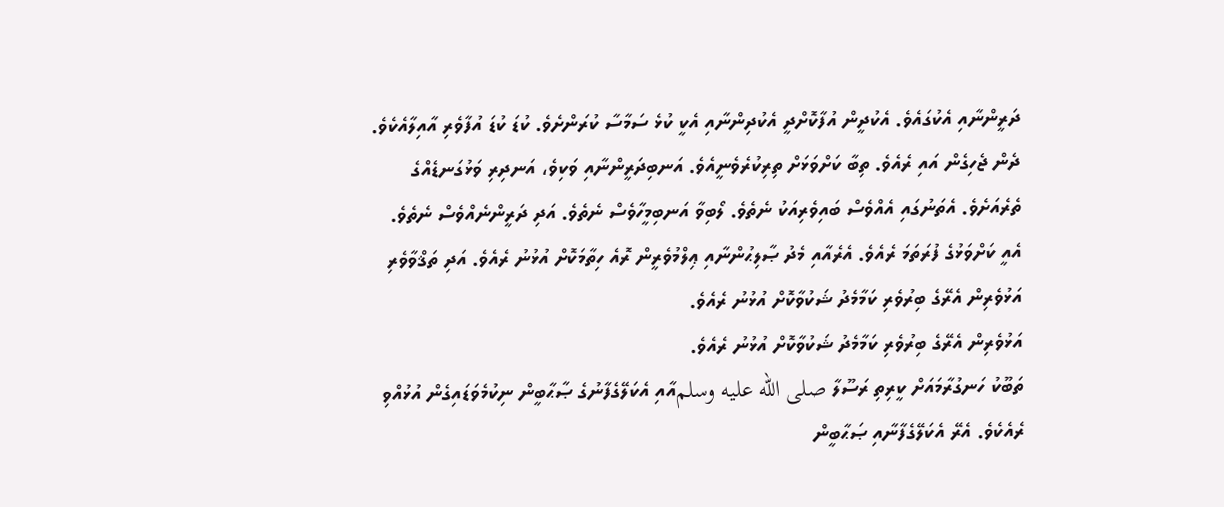ދަރީންނާއި އެކުގައެވެ. އެކުދީން އުފާކޮށްދީ އެކުދިންނާއި އެކީ ކުޅެ ސަމާސާ ކުރަންށެވެ. ކުޑަ ކުޑަ އުފާވެރި އާއިލާއެކެވެ. ދެން ޖެހިގެން އައި ރެއެވެ. ތިބާ ކަށްވަޅަށް ތިރިކުރެވެނީއެވެ. އަނބިދަރީންނާއި ވަކިވެ، އަނދިރި ވަޅުގަނޑެއްގެ ތެރެއަށެވެ. އެތަނުގައި އެއްވެސް ބައިވެރިއަކު ނެތެވެ. ލޯބިވާ އަނބިމީހާވެސް ނެތެވެ. އަދި ދަރީންނެއްވެސް ނެތެވެ.
އެއީ ކަށްވަޅުގެ ފުރަތަމަ ރެއެވެ. އެރެއާއި މެދު ޞާލިޙުންނާއި ޢިލްމުވެރީން ރޮއެ ހިތާމަކޮށް އުޅުނު ރެއެވެ. އަދި ތަޤްވާވެރި
އަޅުވެރިން އެރޭގެ ބިރުވެރި ކަމާމެދު ޝަކުވާކޮށް އުޅުނު ރެއެވެ.
އަޅުވެރިން އެރޭގެ ބިރުވެރި ކަމާމެދު ޝަކުވާކޮށް އުޅުނު ރެއެވެ.
ތަބޫކު ހަނގުރާމައަށް ކީރިތި ރަސޫލާ صلى الله عليه وسلمއާއި އެކަލޭގެފާނުގެ ޞާޙާބީން ނިކުމެވަޑައިގެން އުޅުއްވި ރެއެކެވެ. އެރޭ އެކަލޭގެފާނާއި ޞަޙާބީން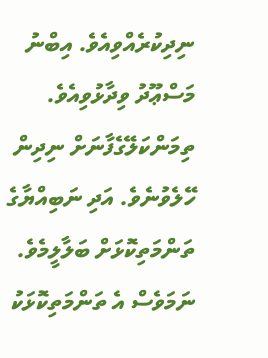ނިދިކުރެއްވިއެވެ. އިބްނު މަސްޢޫދު ވިދާޅުވިއެވެ. ތިމަންކަލޭގެފާނަށް ނިދިން ހޭލެވުނެވެ. އަދި ނަބިއްޔާގެ ތަންމަތިކޮޅަށް ބަލާލީމެވެ. ނަމަވެސް އެ ތަންމަތިކޮޅަކު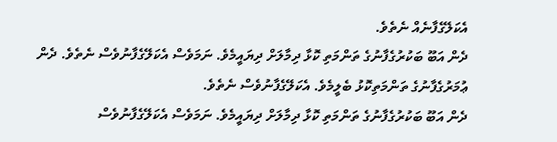އެކަލޭގެފާނެއް ނެތެވެ.
ދެން އަބޫ ބަކުރުގެފާނުގެ ތަންމަތި ކޮޅާ ދިމާލަށް ދިޔައީމެވެ. ނަމަވެސް އެކަލޭގެފާނުވެސް ނެތެވެ. ދެން ޢުމަރުގެފާނުގެ ތަންމަތިކޮޅު ބެލީމެވެ. އެކަލޭގެފާނުވެސް ނެތެވެ.
ދެން އަބޫ ބަކުރުގެފާނުގެ ތަންމަތި ކޮޅާ ދިމާލަށް ދިޔައީމެވެ. ނަމަވެސް އެކަލޭގެފާނުވެސް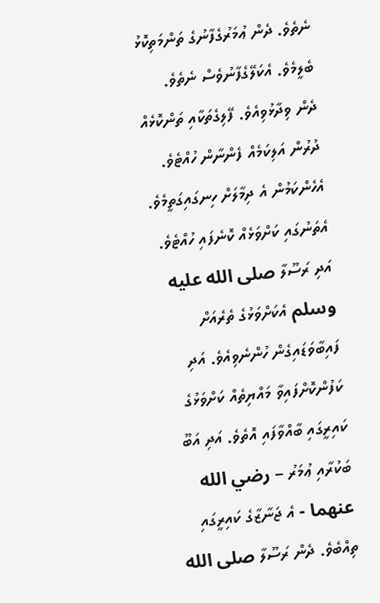ނެތެވެ. ދެން ޢުމަރުގެފާނުގެ ތަންމަތިކޮޅު ބެލީމެވެ. އެކަލޭގެފާނުވެސް ނެތެވެ.
ދެން ވިދާޅުވިއެވެ. ފޭލިގެތަކާއި ތަންކޮޅެއް ދުރުން އަލިކަމެއް ފެންނާން ހުއްޓެވެ. އެހެންކަމުން އެ ދިމާލަށް ހިނގައިގަތީމެވެ. އެތަނުގައި ކަށްވަޅެއް ކޮނެފައި ހުއްޓެވެ. އަދި ރަސޫލާ صلى الله عليه وسلم އެކަށްވަޅުގެ ތެރެއަށް ފައިބާވަޑައިގެން ހުންނެވިއެވެ. އަދި ކަފުންކޮށްފައިވާ މައްޔިތެއް ކަށްވަޅުގެ ކައިރީގައި ބާއްވާފައި އޮތެވެ. އަދި އަބޫ ބަކުރާއި ޢުމަރު – رضي الله عنهما - އެ ޖަނާޒާގެ ކައިރީގައި ތިއްބެވެ. ދެން ރަސޫލާ صلى الله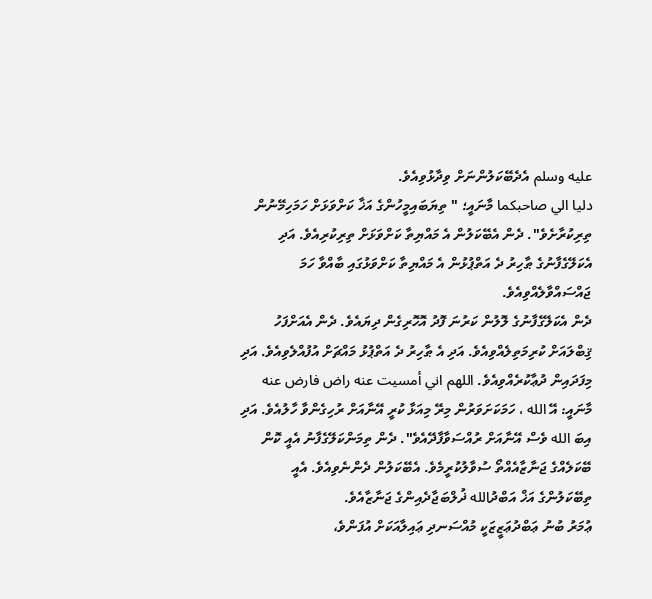عليه وسلم އެދެބޭކަލުންނަށް ވިދާޅުވިއެވެ.
دليا الي صاحبكما މާނައީ؛ " ތިޔަބައިމީހުންގެ އަޚާ ކަށްވަޅަށް ހަމަހިމޭނުން ތިރިކުރާށެވެ". ދެން އެބޭކަލުން އެ މައްޔިތާ ކަށްވަޅަށް ތިރިކުރިއެވެ. އަދި އެކަލޭގެފާނުގެ ޠާހިރު ދެ އަތްޕުޅުން އެ މައްޔިތާ ކަށްވަޅުގައި ބާއްވާ ހަމަ ޖައްސައްވާލެއްވިއެވެ.
ދެން އެކަލޭގެފާނުގެ ލޮލުން ކަރުނަ ފޮދު އޮހޮރިގެން ދިޔައެވެ. ދެން އެއަށްފަހު ޤިބްލައަށް ކުރިމަތިލެއްވިއެވެ. އަދި އެ ޠާހިރު ދެ އަތްޕުޅު މައްޗަށް އުފުއްލެވިއެވެ. އަދި މިފަދައިން ދުޢާކުރެއްވިއެވެ. اللهم اني أمسيت عنه راض فارض عنه މާނައީ: އޭ الله ، ހަމަކަށަވަރުން މިރޭ މިއަޅާ ކުރީ އޭނާއަށް ރުހިގެންވާ ހާލުއެވެ. އަދި އިބަ الله ވެސް އޭނާއަށް ރުއްސަވާފާދޭއެވެ". ދެން ތިމަންކަލޭގެފާނު އެއީ ކޮން ބޭކަލެއްގެ ޖަނާޒާއެއްތޯ ސުވާލުކުރީމެވެ. އެބޭކަލުން ދެންނެވިއެވެ. އެއީ ތިބޭކަލުންގެ އަޚް އަބްދުالله ޛުލްބަޖާދެއިންގެ ޖަނާޒާއެވެ.
ޢުމަރު ބުނު ޢަބްދުޢަޒީޒަކީ މުއްސަނދި ޢައިލާއަކަށް އުފަންވެ،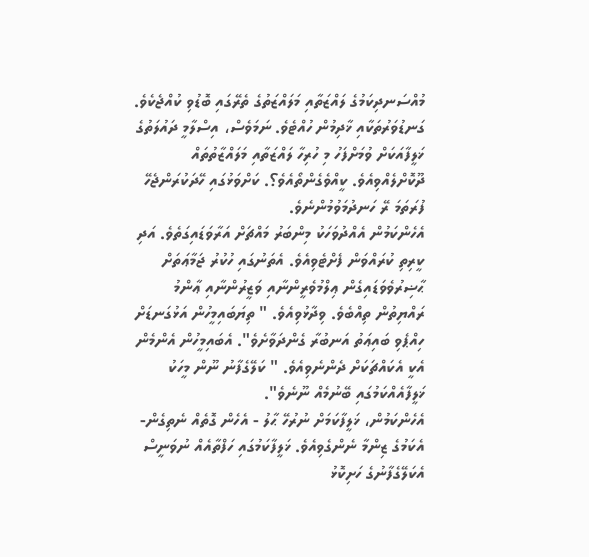މުއްސަނދިކަމުގެ ލައްޒަތާއި މަލައްޒަތުގެ ތެރޭގައި ބޮޑުވި ކުއްޖެކެވެ. ގަނޑުވަރުތަކާއި ޚާދިމުން ހުއްޓެވެ. ނަމަވެސް، އިސްލާމީ ދައުލަތުގެ ޚަލީފާއަކަށް ވުމަށްފަހު މި ހުރިހާ ލައްޒަތާއި މަލައްޒާތުތައް ދޫކޮށްލެއްވިއެވެ. ކީއްވެގެންތޯއެވެ؟. ކަށްވަޅުގައި ހޭދަކުރަންޖެހޭ ފުރަތަމަ ރޭ ހަނދުމަވުމުންނެވެ.
އެހެންކަމުން އެއްދުވަހަކު މިންބަރު މައްޗަށް އަރާވަޑައިގަތެވެ. އަދި ކީރިތި ކުރައްވަން ފެށްޓެވިއެވެ. އެތަނުގައި ހުކުރު ޖަމާޢަތަށް ޙާޟިރުވެވަޑައިގެން ޢިލްމުވެރީންނާއި ވަޒީރުންނާއި ޢާންމު ރައްޔިތުން ތިއްބެވެ. ވިދާޅުވިއެވެ. " ތިޔަބައިމީހުން އަޅުގަނޑަށް ހިއްޕެވި ބައިޢަތު އަނބުރާ ގެންދަވާށެވެ". އެބައިމީހުން އެންމެން އެކީ އެކައްޗަކަށް ދެންނެވިއެވެ. " ކަލޭގެފާނު ނޫން މީހަކު ޚަލީފާއެއްކަމުގައި ބޭނުމެއް ނޫނެވެ".
އެހެންކަމުން، ޚަލީފާކަމަށް ނުރުހޭ ޙާލު - އެހެން ގޮތެއް ނެތިގެން- އެކަމުގެ ޒިންމާ ނެންގެވިއެވެ. ޚަލީފާކަމުގައި ހަފްތާއެއް ނުވަނީސް އެކަލޭގެފާނުގެ ހަށިކޮޅު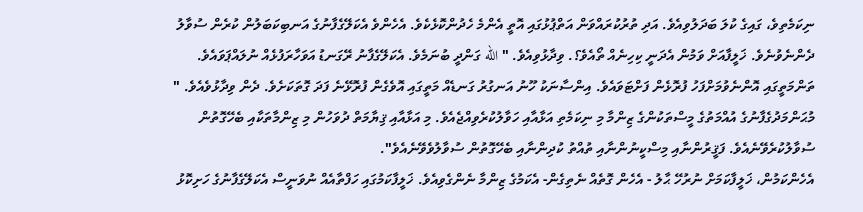ނިކަމެތިވެ، ގައިގެ ކުލަ ބަދަލުވިއެވެ. އަދި ތުރުކުރައްވަން އަތްޕުޅުގައި އޮތީ އެންމެ ހެދުންކޮޅެކެވެ. އެހެންވެ އެކަލޭގެފާނުގެ އަނބިކަބަލުން ކުރެން ސުވާލު ދެންނެވުނެވެ. ޚަލީފާއަށް ވަމުން އެދަނީ ކިހިނެއް ތޯއެވެ؟. ވިދާޅުވިއެވެ. " الله ގަންދީ ބުނަމެވެ. އެކަލޭގެފާނު ރޭގަނޑު އަވަހާރަފުޅެއް ނުލައްޕަވައެވެ. ތަންމަތީގައި އޮންނެވުމަށްފަހު ފުރޮޅެން ފަށްޓަވައެވެ. އިންސާނަކު ހޫނު އަނގުރު ގަނޑެއް މަތީގައި އޮވެގެން ފުރޮޅޭނެ ފަދަ ގޮތަކަށެވެ. ދެން ވިދާޅުވެއެވެ. " މުޙަންމަދުގެފާނުގެ އުއްމަތުގެ މީސްތަކުންގެ ޒިންމާ މި ނިކަމެތި އަޅާއާއި ހަވާލުކުރެވިއްޖެއެވެ. މި އަޅާއާއި ޤިޔާމަތް ދުވަހުން މި ޒިންމާތަކާއި ބެހޭގޮތުން ސުވާލުކުރެވޭނެއެވެ. ފަޤީރުންނާއި މިސްކީނުންނާއި ތުއްތު ކުދިންނާއި ބެހޭގޮތުން ސުވާލުވެވޭނެއެވެ".
އެހެންކަމުން، ޚަލީފާކަމަށް ނުރުހޭ ޙާލު - އެހެން ގޮތެއް ނެތިގެން- އެކަމުގެ ޒިންމާ ނެންގެވިއެވެ. ޚަލީފާކަމުގައި ހަފްތާއެއް ނުވަނީސް އެކަލޭގެފާނުގެ ހަށިކޮޅު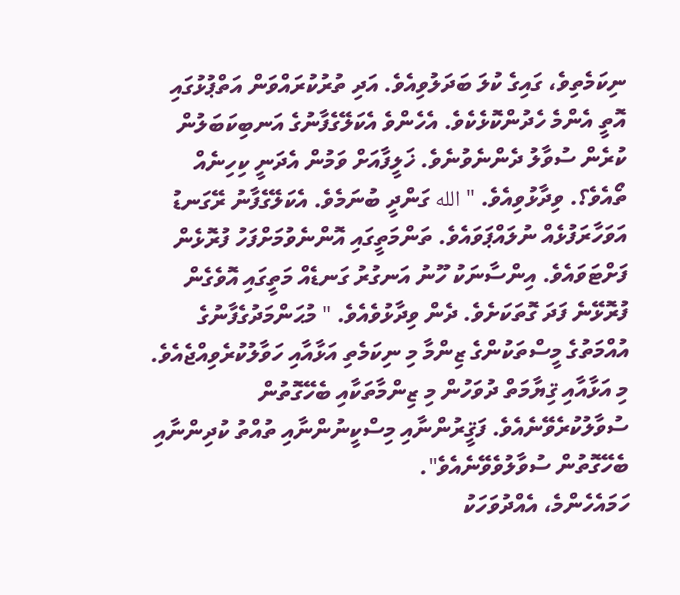ނިކަމެތިވެ، ގައިގެ ކުލަ ބަދަލުވިއެވެ. އަދި ތުރުކުރައްވަން އަތްޕުޅުގައި އޮތީ އެންމެ ހެދުންކޮޅެކެވެ. އެހެންވެ އެކަލޭގެފާނުގެ އަނބިކަބަލުން ކުރެން ސުވާލު ދެންނެވުނެވެ. ޚަލީފާއަށް ވަމުން އެދަނީ ކިހިނެއް ތޯއެވެ؟. ވިދާޅުވިއެވެ. " الله ގަންދީ ބުނަމެވެ. އެކަލޭގެފާނު ރޭގަނޑު އަވަހާރަފުޅެއް ނުލައްޕަވައެވެ. ތަންމަތީގައި އޮންނެވުމަށްފަހު ފުރޮޅެން ފަށްޓަވައެވެ. އިންސާނަކު ހޫނު އަނގުރު ގަނޑެއް މަތީގައި އޮވެގެން ފުރޮޅޭނެ ފަދަ ގޮތަކަށެވެ. ދެން ވިދާޅުވެއެވެ. " މުޙަންމަދުގެފާނުގެ އުއްމަތުގެ މީސްތަކުންގެ ޒިންމާ މި ނިކަމެތި އަޅާއާއި ހަވާލުކުރެވިއްޖެއެވެ. މި އަޅާއާއި ޤިޔާމަތް ދުވަހުން މި ޒިންމާތަކާއި ބެހޭގޮތުން ސުވާލުކުރެވޭނެއެވެ. ފަޤީރުންނާއި މިސްކީނުންނާއި ތުއްތު ކުދިންނާއި ބެހޭގޮތުން ސުވާލުވެވޭނެއެވެ".
ހަމައެހެންމެ، އެއްދުވަހަކު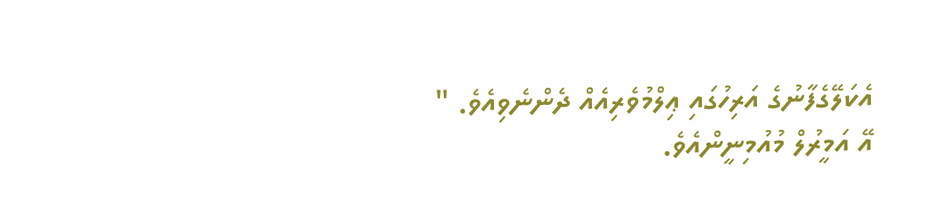އެކަލޭގެފާނުގެ އަރިހުގައި ޢިލްމުވެރިއެއް ދެންނެވިއެވެ. " އޭ އަމީރުލް މުއުމިނީންއެވެ.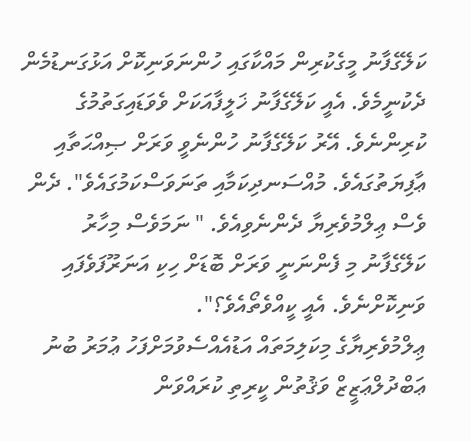ކަލޭގެފާނު މީގެކުރިން މައްކާގައި ހުންނަވަނިކޮށް އަޅުގަނޑުމެން ދެކުނީމެވެ. އެއީ ކަލޭގެފާނު ޚަލީފާއަކަށް ވެވަޑައިގަތުމުގެ ކުރިންނެވެ. އޭރު ކަލޭގެފާނު ހުންނެވީ ވަރަށް ޞިއްޙަތާއި ޢާފިޔަތުގައެވެ. މުއްސަނދިކަމާއި ތަނަވަސްކަމުގައެވެ". ދެން ވެސް ޢިލްމުވެރިޔާ ދެންނެވިއެވެ. " ނަމަވެސް މިހާރު ކަލޭގެފާނު މި ފެންނަނީ ވަރަށް ބޮޑަށް ހިކި އަނަރޫފަވެފައި ވަނިކޮށްނެވެ. އެއީ ކީއްވެތޯއެވެ؟".
ޢިލްމުވެރިޔާގެ މިކަލިމަތައް އަޑުއެއްސެވުމަށްފަހު ޢުމަރު ބުނު ޢަބްދުލްޢަޒީޒް ވަޤުތުން ކީރިތި ކުރައްވަން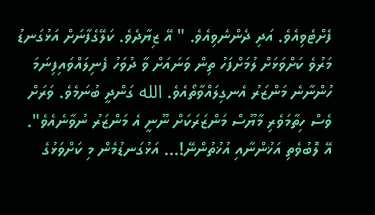ފެށްޓެވިއެވެ. އަދި ދެންނެވިއެވެ. " އޭ ޒިޔާދެވެ. ކަލޭގެފާނަށް އަޅުގަނޑު މަރުވެ ކަށްވަޅަށް ލުމަށްފަހު ތިން ވަނައަށް ވާ ދުވަހު ފެނިލައްވައިފިނަމަ ހުންނާނެ މަންޒަރު އެނގިލައްވާތޯއެވެ. الله ގަންދީ ބުނަމެވެ. ވަރަށް ވެސް ހިތާމަވެރި މާޔޫސް މަންޒަރަކަށް ނޫނީ އެ މަންޒަރު ނުވާނެއެވެ".
އޭ ލޮބުވެތި އަޚުންނާއި އުޚުތުންނޭ!... އަޅުގަނޑުމެން މި ކަށްވަޅުގެ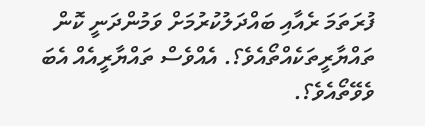ފުރަތަމަ ރެއާއި ބައްދަލުކުރުމަށް ވަމުންދަނީ ކޮން ތައްޔާރީތަކެއްތޯއެވެ؟. އެއްވެސް ތައްޔާރީއެއް އެބަ ވެވޭތޯއެވެ؟.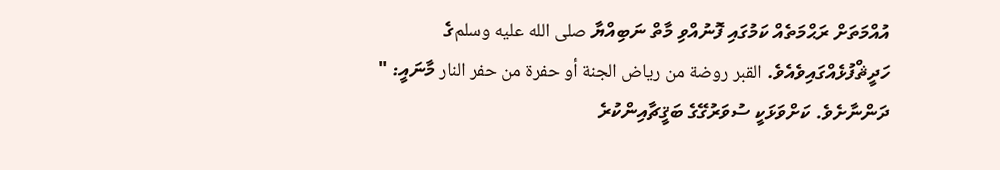އުއްމަތަށް ރަޙްމަތެއް ކަމުގައި ފޮނުއްވި މާތް ނަބިއްޔާ صلى الله عليه وسلمގެ ހަދީޘްފުޅެއްގައިވެއެވެ. القبر روضة من رياض الجنة أو حفرة من حفر النار މާނައީ: " ދަންނާށެވެ. ކަށްވަޅަކީ ސުވަރުގޭގެ ބަޤީޗާއިންކުރެ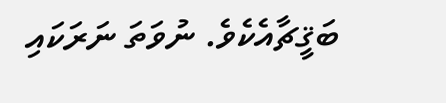ބަޤީޗާއެކެވެ. ނުވަތަ ނަރަކައި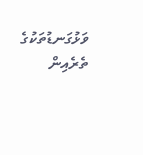ވަޅުގަނޑުތަކުގެ ތެރެއިން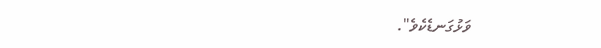ވަޅުގަނޑެކެވެ".